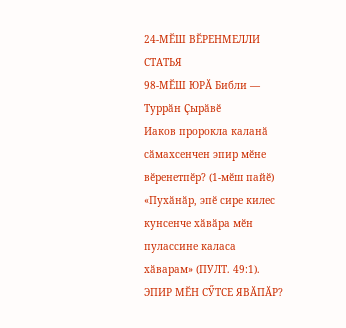24-МӖШ ВӖРЕНМЕЛЛИ СТАТЬЯ
98-МӖШ ЮРӐ Библи — Туррӑн Ҫырӑвӗ
Иаков пророкла каланӑ сӑмахсенчен эпир мӗне вӗренетпӗр? (1-мӗш пайӗ)
«Пухӑнӑр, эпӗ сире килес кунсенче хӑвӑра мӗн пулассине каласа хӑварам» (ПУЛТ. 49:1).
ЭПИР МӖН СӲТСЕ ЯВӐПӐР?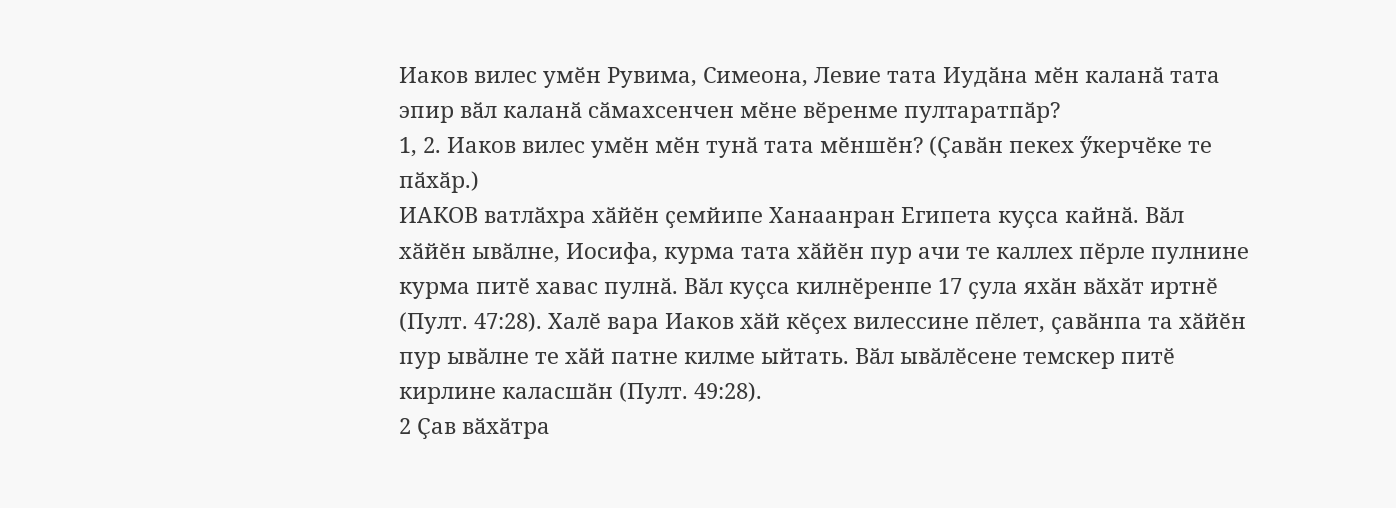Иаков вилес умӗн Рувима, Симеона, Левие тата Иудӑна мӗн каланӑ тата эпир вӑл каланӑ сӑмахсенчен мӗне вӗренме пултаратпӑр?
1, 2. Иаков вилес умӗн мӗн тунӑ тата мӗншӗн? (Ҫавӑн пекех ӳкерчӗке те пӑхӑр.)
ИАКОВ ватлӑхра хӑйӗн ҫемйипе Ханаанран Египета куҫса кайнӑ. Вӑл хӑйӗн ывӑлне, Иосифа, курма тата хӑйӗн пур ачи те каллех пӗрле пулнине курма питӗ хавас пулнӑ. Вӑл куҫса килнӗренпе 17 ҫула яхӑн вӑхӑт иртнӗ (Пулт. 47:28). Халӗ вара Иаков хӑй кӗҫех вилессине пӗлет, ҫавӑнпа та хӑйӗн пур ывӑлне те хӑй патне килме ыйтать. Вӑл ывӑлӗсене темскер питӗ кирлине каласшӑн (Пулт. 49:28).
2 Ҫав вӑхӑтра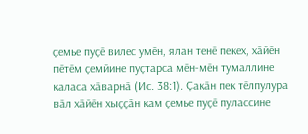ҫемье пуҫӗ вилес умӗн, ялан тенӗ пекех, хӑйӗн пӗтӗм ҫемйине пуҫтарса мӗн-мӗн тумаллине каласа хӑварнӑ (Ис. 38:1). Ҫакӑн пек тӗлпулура вӑл хӑйӗн хыҫҫӑн кам ҫемье пуҫӗ пулассине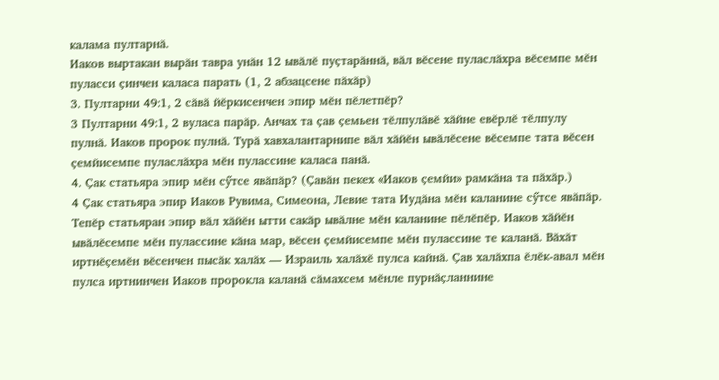калама пултарнӑ.
Иаков выртакан вырӑн тавра унӑн 12 ывӑлӗ пуҫтарӑннӑ, вӑл вӗсене пуласлӑхра вӗсемпе мӗн пуласси ҫинчен каласа парать (1, 2 абзацсене пӑхӑр)
3. Пултарни 49:1, 2 сӑвӑ йӗркисенчен эпир мӗн пӗлетпӗр?
3 Пултарни 49:1, 2 вуласа парӑр. Анчах та ҫав ҫемьен тӗлпулӑвӗ хӑйне евӗрлӗ тӗлпулу пулнӑ. Иаков пророк пулнӑ. Турӑ хавхалантарнипе вӑл хӑйӗн ывӑлӗсене вӗсемпе тата вӗсен ҫемйисемпе пуласлӑхра мӗн пулассине каласа панӑ.
4. Ҫак статьяра эпир мӗн сӳтсе явӑпӑр? (Ҫавӑн пекех «Иаков ҫемйи» рамкӑна та пӑхӑр.)
4 Ҫак статьяра эпир Иаков Рувима, Симеона, Левие тата Иудӑна мӗн каланине сӳтсе явӑпӑр. Тепӗр статьяран эпир вӑл хӑйӗн ытти сакӑр ывӑлне мӗн каланине пӗлӗпӗр. Иаков хӑйӗн ывӑлӗсемпе мӗн пулассине кӑна мар, вӗсен ҫемйисемпе мӗн пулассине те каланӑ. Вӑхӑт иртнӗҫемӗн вӗсенчен пысӑк халӑх — Израиль халӑхӗ пулса кайнӑ. Ҫав халӑхпа ӗлӗк-авал мӗн пулса иртнинчен Иаков пророкла каланӑ сӑмахсем мӗнле пурнӑҫланнине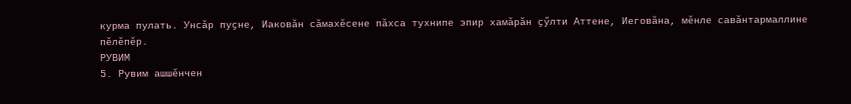курма пулать. Унсӑр пуҫне, Иаковӑн сӑмахӗсене пӑхса тухнипе эпир хамӑрӑн ҫӳлти Аттене, Иеговӑна, мӗнле савӑнтармаллине пӗлӗпӗр.
РУВИМ
5. Рувим ашшӗнчен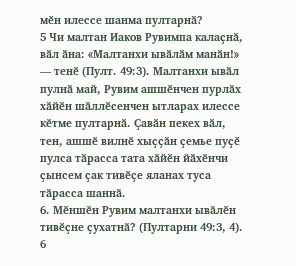мӗн илессе шанма пултарнӑ?
5 Чи малтан Иаков Рувимпа калаҫнӑ, вӑл ӑна: «Малтанхи ывӑлӑм манӑн!» — тенӗ (Пулт. 49:3). Малтанхи ывӑл пулнӑ май, Рувим ашшӗнчен пурлӑх хӑйӗн шӑллӗсенчен ытларах илессе кӗтме пултарнӑ. Ҫавӑн пекех вӑл, тен, ашшӗ вилнӗ хыҫҫӑн ҫемье пуҫӗ пулса тӑрасса тата хӑйӗн йӑхӗнчи ҫынсем ҫак тивӗҫе яланах туса тӑрасса шаннӑ.
6. Мӗншӗн Рувим малтанхи ывӑлӗн тивӗҫне ҫухатнӑ? (Пултарни 49:3, 4).
6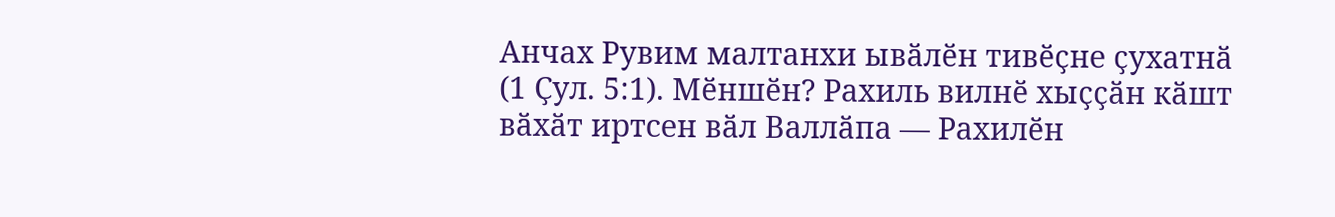Анчах Рувим малтанхи ывӑлӗн тивӗҫне ҫухатнӑ (1 Ҫул. 5:1). Мӗншӗн? Рахиль вилнӗ хыҫҫӑн кӑшт вӑхӑт иртсен вӑл Валлӑпа — Рахилӗн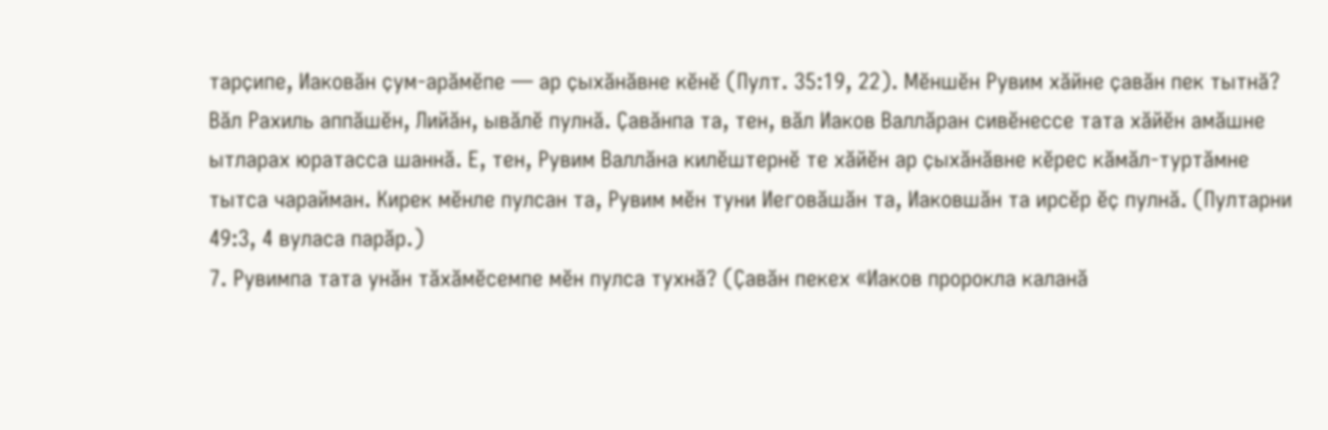тарҫипе, Иаковӑн ҫум-арӑмӗпе — ар ҫыхӑнӑвне кӗнӗ (Пулт. 35:19, 22). Мӗншӗн Рувим хӑйне ҫавӑн пек тытнӑ? Вӑл Рахиль аппӑшӗн, Лийӑн, ывӑлӗ пулнӑ. Ҫавӑнпа та, тен, вӑл Иаков Валлӑран сивӗнессе тата хӑйӗн амӑшне ытларах юратасса шаннӑ. Е, тен, Рувим Валлӑна килӗштернӗ те хӑйӗн ар ҫыхӑнӑвне кӗрес кӑмӑл-туртӑмне тытса чарайман. Кирек мӗнле пулсан та, Рувим мӗн туни Иеговӑшӑн та, Иаковшӑн та ирсӗр ӗҫ пулнӑ. (Пултарни 49:3, 4 вуласа парӑр.)
7. Рувимпа тата унӑн тӑхӑмӗсемпе мӗн пулса тухнӑ? (Ҫавӑн пекех «Иаков пророкла каланӑ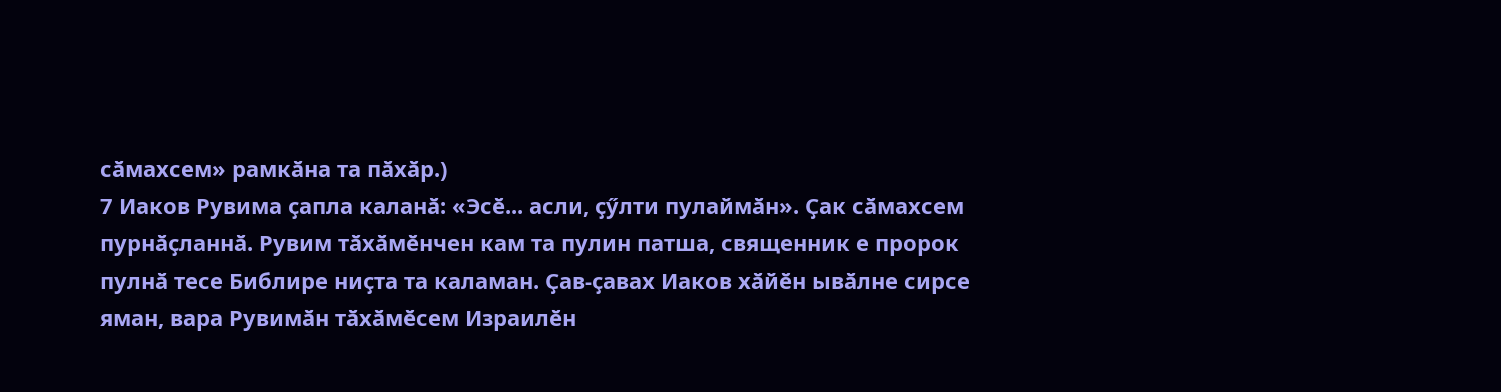сӑмахсем» рамкӑна та пӑхӑр.)
7 Иаков Рувима ҫапла каланӑ: «Эсӗ... асли, ҫӳлти пулаймӑн». Ҫак сӑмахсем пурнӑҫланнӑ. Рувим тӑхӑмӗнчен кам та пулин патша, священник е пророк пулнӑ тесе Библире ниҫта та каламан. Ҫав-ҫавах Иаков хӑйӗн ывӑлне сирсе яман, вара Рувимӑн тӑхӑмӗсем Израилӗн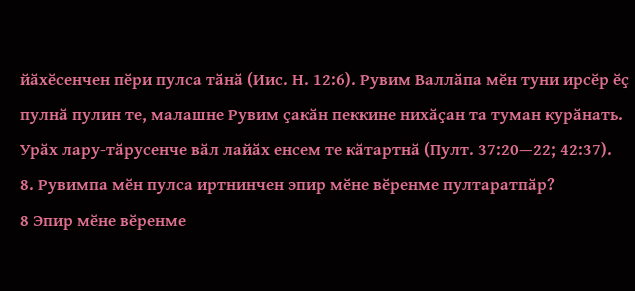йӑхӗсенчен пӗри пулса тӑнӑ (Иис. Н. 12:6). Рувим Валлӑпа мӗн туни ирсӗр ӗҫ пулнӑ пулин те, малашне Рувим ҫакӑн пеккине нихӑҫан та туман курӑнать. Урӑх лару-тӑрусенче вӑл лайӑх енсем те кӑтартнӑ (Пулт. 37:20—22; 42:37).
8. Рувимпа мӗн пулса иртнинчен эпир мӗне вӗренме пултаратпӑр?
8 Эпир мӗне вӗренме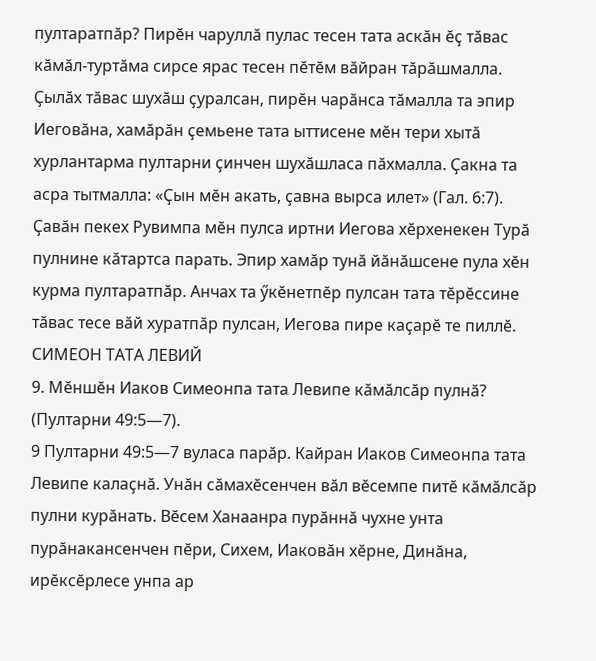пултаратпӑр? Пирӗн чаруллӑ пулас тесен тата аскӑн ӗҫ тӑвас кӑмӑл-туртӑма сирсе ярас тесен пӗтӗм вӑйран тӑрӑшмалла. Ҫылӑх тӑвас шухӑш ҫуралсан, пирӗн чарӑнса тӑмалла та эпир Иеговӑна, хамӑрӑн ҫемьене тата ыттисене мӗн тери хытӑ хурлантарма пултарни ҫинчен шухӑшласа пӑхмалла. Ҫакна та асра тытмалла: «Ҫын мӗн акать, ҫавна вырса илет» (Гал. 6:7). Ҫавӑн пекех Рувимпа мӗн пулса иртни Иегова хӗрхенекен Турӑ пулнине кӑтартса парать. Эпир хамӑр тунӑ йӑнӑшсене пула хӗн курма пултаратпӑр. Анчах та ӳкӗнетпӗр пулсан тата тӗрӗссине тӑвас тесе вӑй хуратпӑр пулсан, Иегова пире каҫарӗ те пиллӗ.
СИМЕОН ТАТА ЛЕВИЙ
9. Мӗншӗн Иаков Симеонпа тата Левипе кӑмӑлсӑр пулнӑ? (Пултарни 49:5—7).
9 Пултарни 49:5—7 вуласа парӑр. Кайран Иаков Симеонпа тата Левипе калаҫнӑ. Унӑн сӑмахӗсенчен вӑл вӗсемпе питӗ кӑмӑлсӑр пулни курӑнать. Вӗсем Ханаанра пурӑннӑ чухне унта пурӑнакансенчен пӗри, Сихем, Иаковӑн хӗрне, Динӑна, ирӗксӗрлесе унпа ар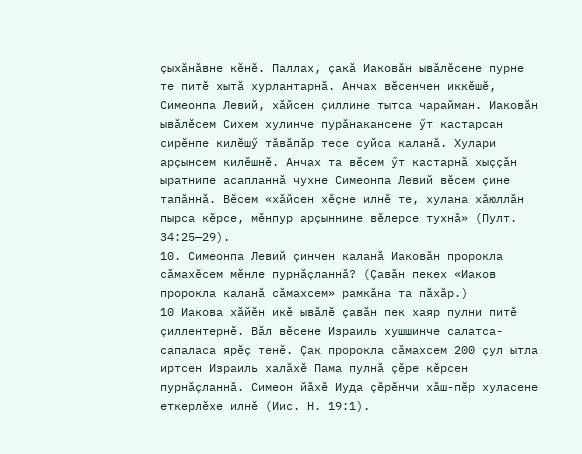ҫыхӑнӑвне кӗнӗ. Паллах, ҫакӑ Иаковӑн ывӑлӗсене пурне те питӗ хытӑ хурлантарнӑ. Анчах вӗсенчен иккӗшӗ, Симеонпа Левий, хӑйсен ҫиллине тытса чарайман. Иаковӑн ывӑлӗсем Сихем хулинче пурӑнакансене ӳт кастарсан сирӗнпе килӗшӳ тӑвӑпӑр тесе суйса каланӑ. Хулари арҫынсем килӗшнӗ. Анчах та вӗсем ӳт кастарнӑ хыҫҫӑн ыратнипе асапланнӑ чухне Симеонпа Левий вӗсем ҫине тапӑннӑ. Вӗсем «хӑйсен хӗҫне илнӗ те, хулана хӑюллӑн пырса кӗрсе, мӗнпур арҫыннине вӗлерсе тухнӑ» (Пулт. 34:25—29).
10. Симеонпа Левий ҫинчен каланӑ Иаковӑн пророкла сӑмахӗсем мӗнле пурнӑҫланнӑ? (Ҫавӑн пекех «Иаков пророкла каланӑ сӑмахсем» рамкӑна та пӑхӑр.)
10 Иакова хӑйӗн икӗ ывӑлӗ ҫавӑн пек хаяр пулни питӗ ҫиллентернӗ. Вӑл вӗсене Израиль хушшинче салатса-сапаласа ярӗҫ тенӗ. Ҫак пророкла сӑмахсем 200 ҫул ытла иртсен Израиль халӑхӗ Пама пулнӑ ҫӗре кӗрсен пурнӑҫланнӑ. Симеон йӑхӗ Иуда ҫӗрӗнчи хӑш-пӗр хуласене еткерлӗхе илнӗ (Иис. Н. 19:1).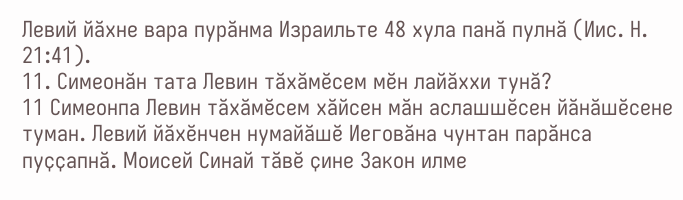Левий йӑхне вара пурӑнма Израильте 48 хула панӑ пулнӑ (Иис. Н. 21:41).
11. Симеонӑн тата Левин тӑхӑмӗсем мӗн лайӑххи тунӑ?
11 Симеонпа Левин тӑхӑмӗсем хӑйсен мӑн аслашшӗсен йӑнӑшӗсене туман. Левий йӑхӗнчен нумайӑшӗ Иеговӑна чунтан парӑнса пуҫҫапнӑ. Моисей Синай тӑвӗ ҫине Закон илме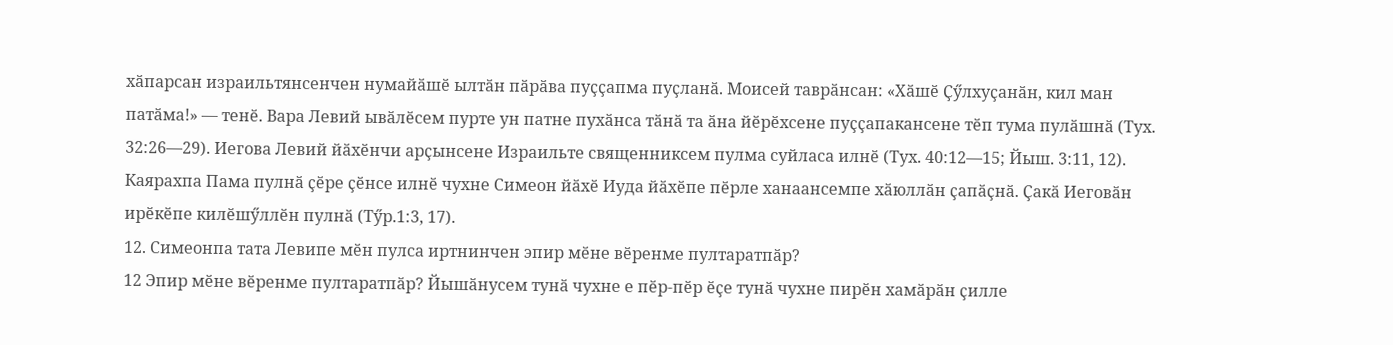хӑпарсан израильтянсенчен нумайӑшӗ ылтӑн пӑрӑва пуҫҫапма пуҫланӑ. Моисей таврӑнсан: «Хӑшӗ Ҫӳлхуҫанӑн, кил ман патӑма!» — тенӗ. Вара Левий ывӑлӗсем пурте ун патне пухӑнса тӑнӑ та ӑна йӗрӗхсене пуҫҫапакансене тӗп тума пулӑшнӑ (Тух. 32:26—29). Иегова Левий йӑхӗнчи арҫынсене Израильте священниксем пулма суйласа илнӗ (Тух. 40:12—15; Йыш. 3:11, 12). Каярахпа Пама пулнӑ ҫӗре ҫӗнсе илнӗ чухне Симеон йӑхӗ Иуда йӑхӗпе пӗрле ханаансемпе хӑюллӑн ҫапӑҫнӑ. Ҫакӑ Иеговӑн ирӗкӗпе килӗшӳллӗн пулнӑ (Тӳр.1:3, 17).
12. Симеонпа тата Левипе мӗн пулса иртнинчен эпир мӗне вӗренме пултаратпӑр?
12 Эпир мӗне вӗренме пултаратпӑр? Йышӑнусем тунӑ чухне е пӗр-пӗр ӗҫе тунӑ чухне пирӗн хамӑрӑн ҫилле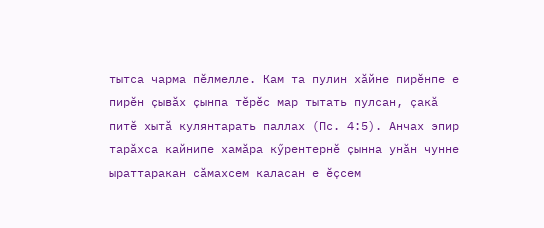тытса чарма пӗлмелле. Кам та пулин хӑйне пирӗнпе е пирӗн ҫывӑх ҫынпа тӗрӗс мар тытать пулсан, ҫакӑ питӗ хытӑ кулянтарать паллах (Пс. 4:5). Анчах эпир тарӑхса кайнипе хамӑра кӳрентернӗ ҫынна унӑн чунне ыраттаракан сӑмахсем каласан е ӗҫсем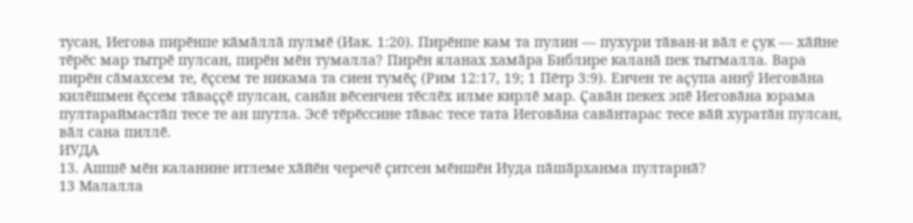тусан, Иегова пирӗнпе кӑмӑллӑ пулмӗ (Иак. 1:20). Пирӗнпе кам та пулин — пухури тӑван-и вӑл е ҫук — хӑйне тӗрӗс мар тытрӗ пулсан, пирӗн мӗн тумалла? Пирӗн яланах хамӑра Библире каланӑ пек тытмалла. Вара пирӗн сӑмахсем те, ӗҫсем те никама та сиен тумӗҫ (Рим 12:17, 19; 1 Пётр 3:9). Енчен те аҫупа аннӳ Иеговӑна килӗшмен ӗҫсем тӑваҫҫӗ пулсан, санӑн вӗсенчен тӗслӗх илме кирлӗ мар. Ҫавӑн пекех эпӗ Иеговӑна юрама пултараймастӑп тесе те ан шутла. Эсӗ тӗрӗссине тӑвас тесе тата Иеговӑна савӑнтарас тесе вӑй хуратӑн пулсан, вӑл сана пиллӗ.
ИУДА
13. Ашшӗ мӗн каланине итлеме хӑйӗн черечӗ ҫитсен мӗншӗн Иуда пӑшӑрханма пултарнӑ?
13 Малалла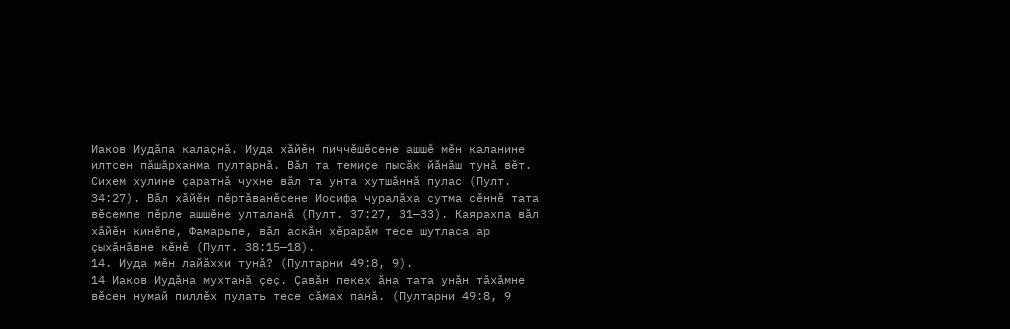Иаков Иудӑпа калаҫнӑ. Иуда хӑйӗн пиччӗшӗсене ашшӗ мӗн каланине илтсен пӑшӑрханма пултарнӑ. Вӑл та темиҫе пысӑк йӑнӑш тунӑ вӗт. Сихем хулине ҫаратнӑ чухне вӑл та унта хутшӑннӑ пулас (Пулт. 34:27). Вӑл хӑйӗн пӗртӑванӗсене Иосифа чуралӑха сутма сӗннӗ тата вӗсемпе пӗрле ашшӗне улталанӑ (Пулт. 37:27, 31—33). Каярахпа вӑл хӑйӗн кинӗпе, Фамарьпе, вӑл аскӑн хӗрарӑм тесе шутласа ар ҫыхӑнӑвне кӗнӗ (Пулт. 38:15—18).
14. Иуда мӗн лайӑххи тунӑ? (Пултарни 49:8, 9).
14 Иаков Иудӑна мухтанӑ ҫеҫ. Ҫавӑн пекех ӑна тата унӑн тӑхӑмне вӗсен нумай пиллӗх пулать тесе сӑмах панӑ. (Пултарни 49:8, 9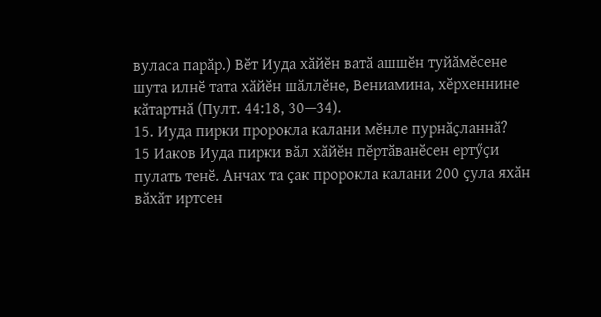вуласа парӑр.) Вӗт Иуда хӑйӗн ватӑ ашшӗн туйӑмӗсене шута илнӗ тата хӑйӗн шӑллӗне, Вениамина, хӗрхеннине кӑтартнӑ (Пулт. 44:18, 30—34).
15. Иуда пирки пророкла калани мӗнле пурнӑҫланнӑ?
15 Иаков Иуда пирки вӑл хӑйӗн пӗртӑванӗсен ертӳҫи пулать тенӗ. Анчах та ҫак пророкла калани 200 ҫула яхӑн вӑхӑт иртсен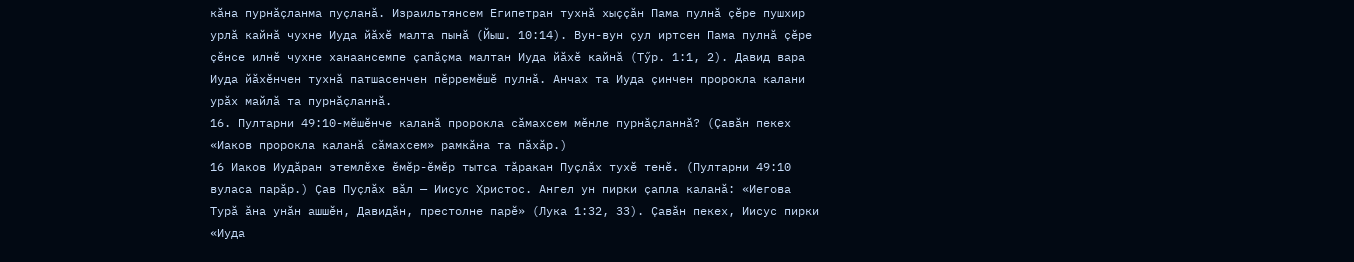кӑна пурнӑҫланма пуҫланӑ. Израильтянсем Египетран тухнӑ хыҫҫӑн Пама пулнӑ ҫӗре пушхир урлӑ кайнӑ чухне Иуда йӑхӗ малта пынӑ (Йыш. 10:14). Вун-вун ҫул иртсен Пама пулнӑ ҫӗре ҫӗнсе илнӗ чухне ханаансемпе ҫапӑҫма малтан Иуда йӑхӗ кайнӑ (Тӳр. 1:1, 2). Давид вара Иуда йӑхӗнчен тухнӑ патшасенчен пӗрремӗшӗ пулнӑ. Анчах та Иуда ҫинчен пророкла калани урӑх майлӑ та пурнӑҫланнӑ.
16. Пултарни 49:10-мӗшӗнче каланӑ пророкла сӑмахсем мӗнле пурнӑҫланнӑ? (Ҫавӑн пекех «Иаков пророкла каланӑ сӑмахсем» рамкӑна та пӑхӑр.)
16 Иаков Иудӑран этемлӗхе ӗмӗр-ӗмӗр тытса тӑракан Пуҫлӑх тухӗ тенӗ. (Пултарни 49:10 вуласа парӑр.) Ҫав Пуҫлӑх вӑл — Иисус Христос. Ангел ун пирки ҫапла каланӑ: «Иегова Турӑ ӑна унӑн ашшӗн, Давидӑн, престолне парӗ» (Лука 1:32, 33). Ҫавӑн пекех, Иисус пирки «Иуда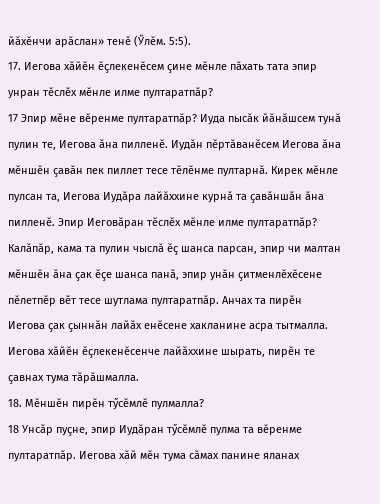йӑхӗнчи арӑслан» тенӗ (Ӳлӗм. 5:5).
17. Иегова хӑйӗн ӗҫлекенӗсем ҫине мӗнле пӑхать тата эпир унран тӗслӗх мӗнле илме пултаратпӑр?
17 Эпир мӗне вӗренме пултаратпӑр? Иуда пысӑк йӑнӑшсем тунӑ пулин те, Иегова ӑна пилленӗ. Иудӑн пӗртӑванӗсем Иегова ӑна мӗншӗн ҫавӑн пек пиллет тесе тӗлӗнме пултарнӑ. Кирек мӗнле пулсан та, Иегова Иудӑра лайӑххине курнӑ та ҫавӑншӑн ӑна пилленӗ. Эпир Иеговӑран тӗслӗх мӗнле илме пултаратпӑр? Калӑпӑр, кама та пулин чыслӑ ӗҫ шанса парсан, эпир чи малтан мӗншӗн ӑна ҫак ӗҫе шанса панӑ, эпир унӑн ҫитменлӗхӗсене пӗлетпӗр вӗт тесе шутлама пултаратпӑр. Анчах та пирӗн Иегова ҫак ҫыннӑн лайӑх енӗсене хакланине асра тытмалла. Иегова хӑйӗн ӗҫлекенӗсенче лайӑххине шырать, пирӗн те ҫавнах тума тӑрӑшмалла.
18. Мӗншӗн пирӗн тӳсӗмлӗ пулмалла?
18 Унсӑр пуҫне, эпир Иудӑран тӳсӗмлӗ пулма та вӗренме пултаратпӑр. Иегова хӑй мӗн тума сӑмах панине яланах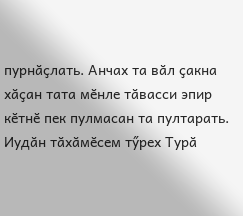пурнӑҫлать. Анчах та вӑл ҫакна хӑҫан тата мӗнле тӑвасси эпир кӗтнӗ пек пулмасан та пултарать. Иудӑн тӑхӑмӗсем тӳрех Турӑ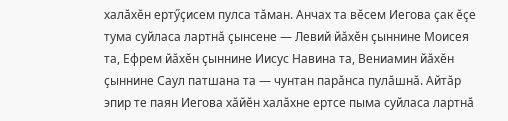халӑхӗн ертӳҫисем пулса тӑман. Анчах та вӗсем Иегова ҫак ӗҫе тума суйласа лартнӑ ҫынсене — Левий йӑхӗн ҫыннине Моисея та, Ефрем йӑхӗн ҫыннине Иисус Навина та, Вениамин йӑхӗн ҫыннине Саул патшана та — чунтан парӑнса пулӑшнӑ. Айтӑр эпир те паян Иегова хӑйӗн халӑхне ертсе пыма суйласа лартнӑ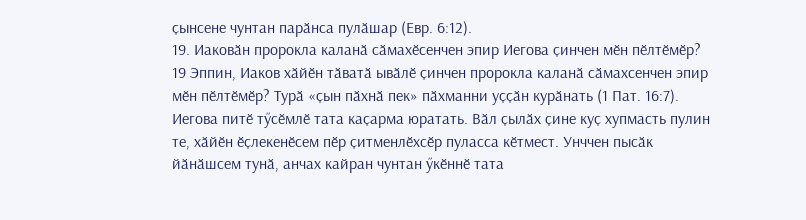ҫынсене чунтан парӑнса пулӑшар (Евр. 6:12).
19. Иаковӑн пророкла каланӑ сӑмахӗсенчен эпир Иегова ҫинчен мӗн пӗлтӗмӗр?
19 Эппин, Иаков хӑйӗн тӑватӑ ывӑлӗ ҫинчен пророкла каланӑ сӑмахсенчен эпир мӗн пӗлтӗмӗр? Турӑ «ҫын пӑхнӑ пек» пӑхманни уҫҫӑн курӑнать (1 Пат. 16:7). Иегова питӗ тӳсӗмлӗ тата каҫарма юратать. Вӑл ҫылӑх ҫине куҫ хупмасть пулин те, хӑйӗн ӗҫлекенӗсем пӗр ҫитменлӗхсӗр пуласса кӗтмест. Унччен пысӑк йӑнӑшсем тунӑ, анчах кайран чунтан ӳкӗннӗ тата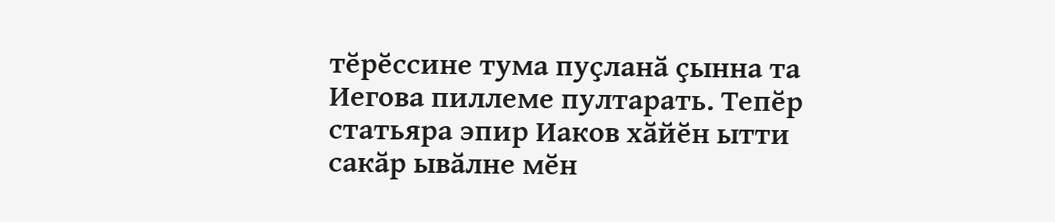тӗрӗссине тума пуҫланӑ ҫынна та Иегова пиллеме пултарать. Тепӗр статьяра эпир Иаков хӑйӗн ытти сакӑр ывӑлне мӗн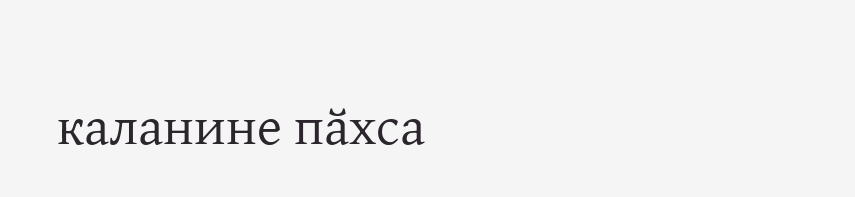каланине пӑхса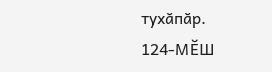тухӑпӑр.
124-МӖШ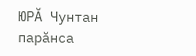ЮРӐ Чунтан парӑнса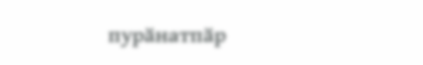пурӑнатпӑр